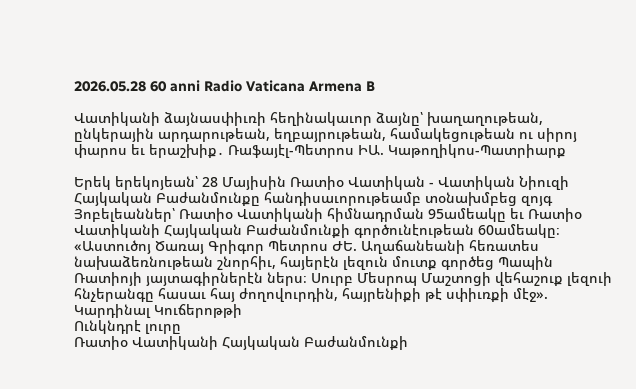2026.05.28 60 anni Radio Vaticana Armena B

Վատիկանի ձայնասփիւռի հեղինակաւոր ձայնը՝ խաղաղութեան, ընկերային արդարութեան, եղբայրութեան, համակեցութեան ու սիրոյ փարոս եւ երաշխիք․ Ռաֆայէլ-Պետրոս ԻԱ. Կաթողիկոս-Պատրիարք

Երեկ երեկոյեան՝ 28 Մայիսին Ռատիօ Վատիկան - Վատիկան Նիուզի Հայկական Բաժանմունքը հանդիսաւորութեամբ տօնախմբեց զոյգ Յոբելեաններ՝ Ռատիօ Վատիկանի հիմնադրման 95ամեակը եւ Ռատիօ Վատիկանի Հայկական Բաժանմունքի գործունէութեան 60ամեակը։ «Աստուծոյ Ծառայ Գրիգոր Պետրոս ԺԵ. Աղաճանեանի հեռատես նախաձեռնութեան շնորհիւ, հայերէն լեզուն մուտք գործեց Պապին Ռատիոյի յայտագիրներէն ներս։ Սուրբ Մեսրոպ Մաշտոցի վեհաշուք լեզուի հնչերանգը հասաւ հայ ժողովուրդին, հայրենիքի թէ սփիւռքի մէջ». Կարդինալ Կուճերոթթի
Ունկնդրէ լուրը
Ռատիօ Վատիկանի Հայկական Բաժանմունքի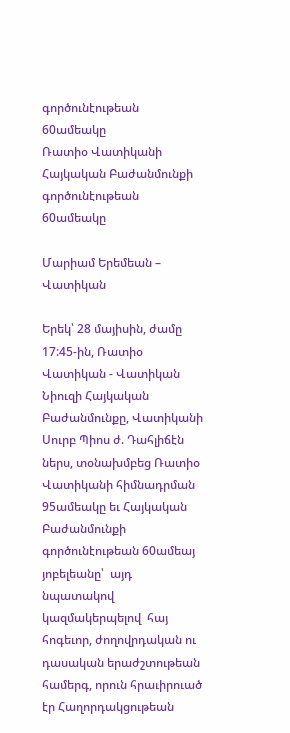գործունէութեան 60ամեակը
Ռատիօ Վատիկանի Հայկական Բաժանմունքի գործունէութեան 60ամեակը

Մարիամ Երեմեան – Վատիկան

Երեկ՝ 28 մայիսին, ժամը 17:45-ին, Ռատիօ Վատիկան - Վատիկան Նիուզի Հայկական Բաժանմունքը, Վատիկանի Սուրբ Պիոս ժ. Դահլիճէն ներս, տօնախմբեց Ռատիօ Վատիկանի հիմնադրման 95ամեակը եւ Հայկական Բաժանմունքի գործունէութեան 60ամեայ յոբելեանը՝  այդ նպատակով կազմակերպելով  հայ հոգեւոր, ժողովրդական ու դասական երաժշտութեան համերգ, որուն հրաւիրուած էր Հաղորդակցութեան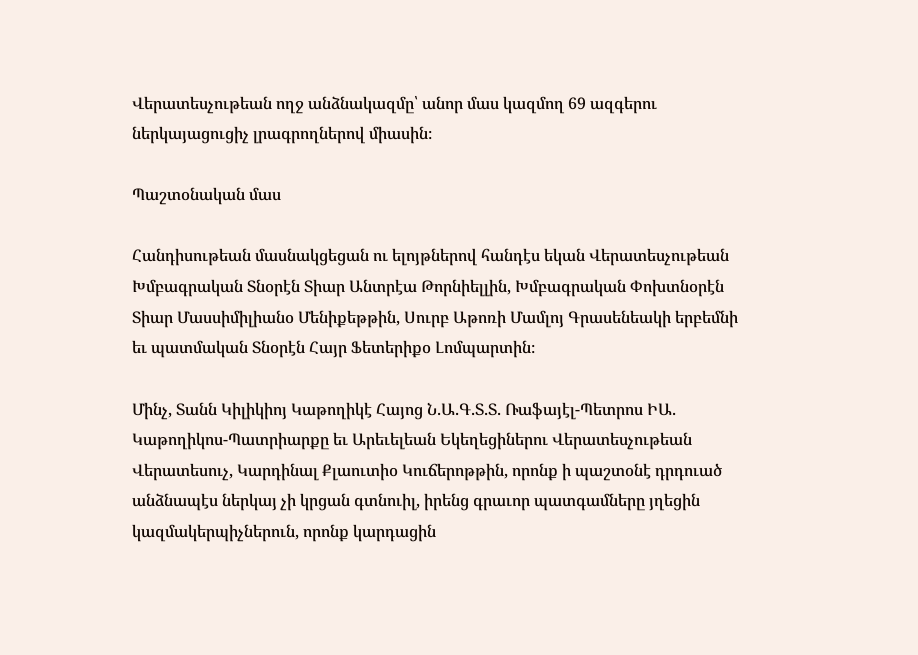Վերատեսչութեան ողջ անձնակազմը՝ անոր մաս կազմող 69 ազգերու ներկայացուցիչ լրագրողներով միասին։

Պաշտօնական մաս

Հանդիսութեան մասնակցեցան ու ելոյթներով հանդէս եկան Վերատեսչութեան Խմբագրական Տնօրէն Տիար Անտրէա Թորնիելլին, Խմբագրական Փոխտնօրէն Տիար Մասսիմիլիանօ Մենիքեթթին, Սուրբ Աթոռի Մամլոյ Գրասենեակի երբեմնի եւ պատմական Տնօրէն Հայր Ֆետերիքօ Լոմպարտին։

Մինչ, Տանն Կիլիկիոյ Կաթողիկէ Հայոց Ն.Ա.Գ.Տ.Տ. Ռաֆայէլ-Պետրոս ԻԱ. Կաթողիկոս-Պատրիարքը եւ Արեւելեան Եկեղեցիներու Վերատեսչութեան Վերատեսուչ, Կարդինալ Քլաուտիօ Կուճերոթթին, որոնք ի պաշտօնէ դրդուած անձնապէս ներկայ չի կրցան գտնուիլ, իրենց գրաւոր պատգամները յղեցին կազմակերպիչներուն, որոնք կարդացին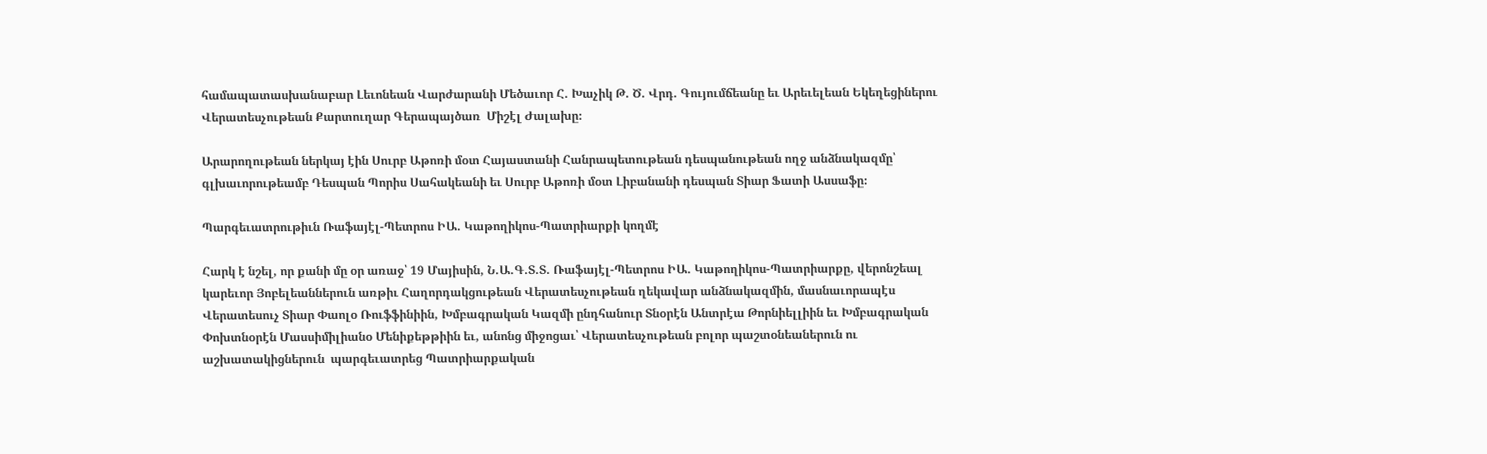համապատասխանաբար Լեւոնեան Վարժարանի Մեծաւոր Հ. Խաչիկ Թ. Ծ. Վրդ. Գույումճեանը եւ Արեւելեան Եկեղեցիներու Վերատեսչութեան Քարտուղար Գերապայծառ  Միշէլ Ժալախը։

Արարողութեան ներկայ էին Սուրբ Աթոռի մօտ Հայաստանի Հանրապետութեան դեսպանութեան ողջ անձնակազմը՝ գլխաւորութեամբ Դեսպան Պորիս Սահակեանի եւ Սուրբ Աթոռի մօտ Լիբանանի դեսպան Տիար Ֆատի Ասսաֆը։

Պարգեւատրութիւն Ռաֆայէլ-Պետրոս ԻԱ. Կաթողիկոս-Պատրիարքի կողմէ

Հարկ է նշել, որ քանի մը օր առաջ՝ 19 Մայիսին, Ն.Ա.Գ.Տ.Տ. Ռաֆայէլ-Պետրոս ԻԱ. Կաթողիկոս-Պատրիարքը, վերոնշեալ կարեւոր Յոբելեաններուն առթիւ Հաղորդակցութեան Վերատեսչութեան ղեկավար անձնակազմին, մասնաւորապէս Վերատեսուչ Տիար Փաոլօ Ռուֆֆինիին, Խմբագրական Կազմի ընդհանուր Տնօրէն Անտրէա Թորնիելլիին եւ Խմբագրական Փոխտնօրէն Մասսիմիլիանօ Մենիքեթթիին եւ, անոնց միջոցաւ՝ Վերատեսչութեան բոլոր պաշտօնեաներուն ու աշխատակիցներուն  պարգեւատրեց Պատրիարքական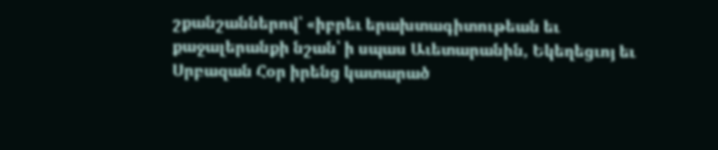շքանշաններով՝ «իբրեւ երախտագիտութեան եւ քաջալերանքի նշան՝ ի սպաս Աւետարանին, Եկեղեցւոյ եւ Սրբազան Հօր իրենց կատարած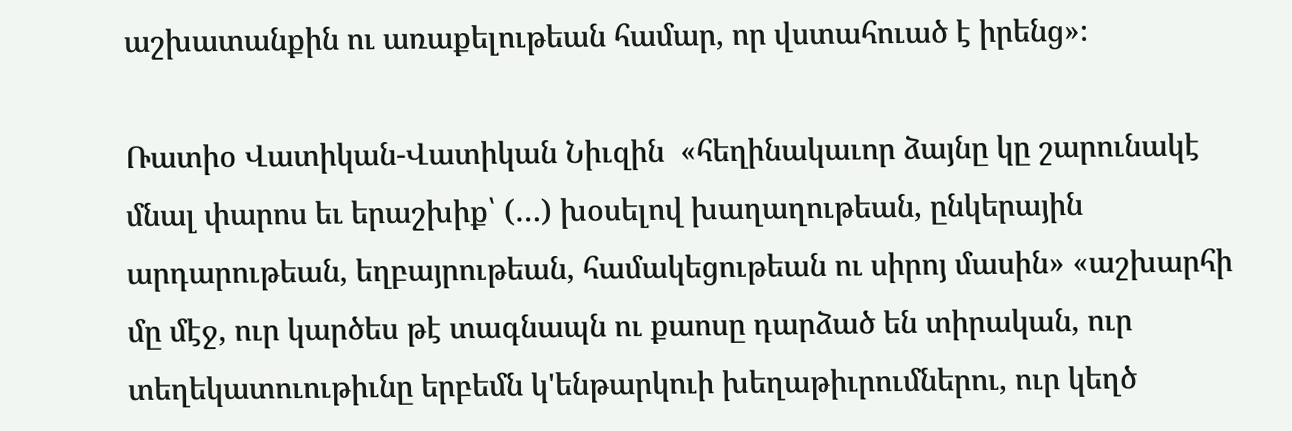աշխատանքին ու առաքելութեան համար, որ վստահուած է իրենց»։

Ռատիօ Վատիկան-Վատիկան Նիւզին  «հեղինակաւոր ձայնը կը շարունակէ մնալ փարոս եւ երաշխիք՝ (…) խօսելով խաղաղութեան, ընկերային արդարութեան, եղբայրութեան, համակեցութեան ու սիրոյ մասին» «աշխարհի մը մէջ, ուր կարծես թէ տագնապն ու քաոսը դարձած են տիրական, ուր տեղեկատուութիւնը երբեմն կ'ենթարկուի խեղաթիւրումներու, ուր կեղծ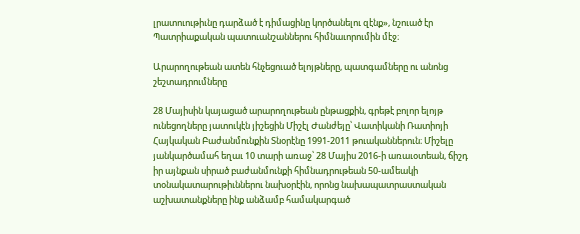լրատուութիւնը դարձած է դիմացինը կործանելու զէնք», նշուած էր Պատրիաքական պատուանշաններու հիմնաւորումին մէջ։

Արարողութեան ատեն հնչեցուած ելոյթները, պատգամները ու անոնց շեշտադրումները

28 Մայիսին կայացած արարողութեան ընթացքին, գրեթէ բոլոր ելոյթ ունեցողները յատուկէն յիշեցին Միշէլ Ժանժեյը՝ Վատիկանի Ռատիոյի Հայկական Բաժանմունքին Տնօրէնը 1991-2011 թուականներուն։ Միշելը  յանկարծամահ եղաւ 10 տարի առաջ՝ 28 Մայիս 2016-ի առաւօտեան, ճիշդ իր այնքան սիրած բաժանմունքի հիմնադրութեան 50-ամեակի տօնակատարութիւններու նախօրէին, որոնց նախապատրաստական աշխատանքները ինք անձամբ համակարգած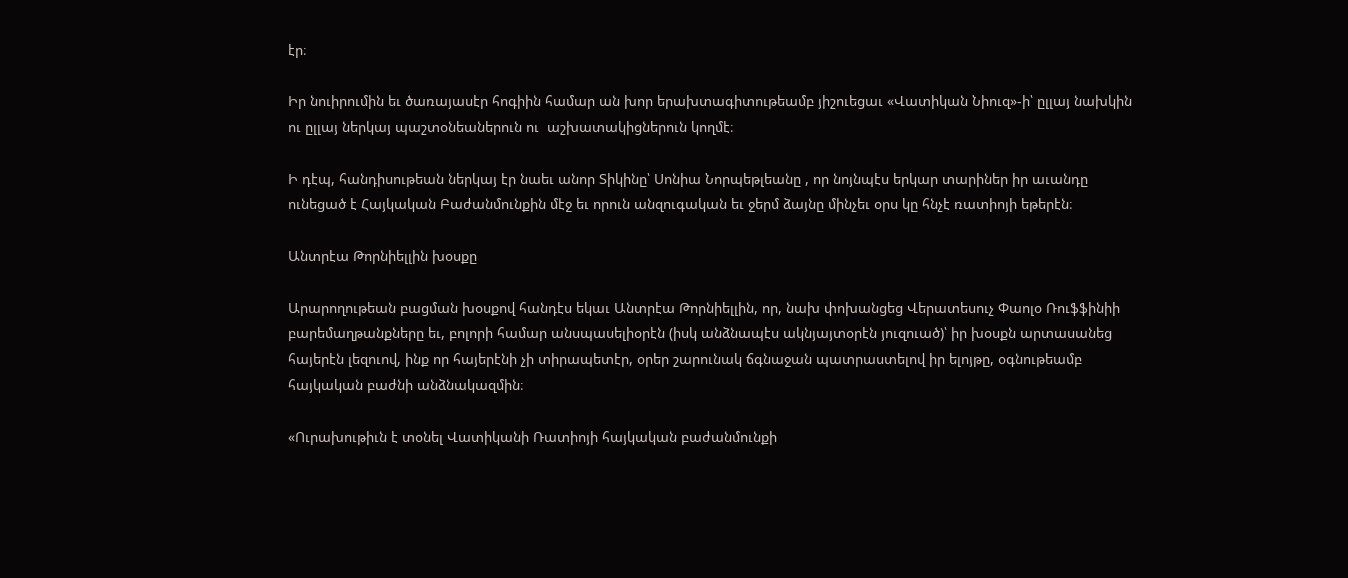էր։

Իր նուիրումին եւ ծառայասէր հոգիին համար ան խոր երախտագիտութեամբ յիշուեցաւ «Վատիկան Նիուզ»-ի՝ ըլլայ նախկին ու ըլլայ ներկայ պաշտօնեաներուն ու  աշխատակիցներուն կողմէ։

Ի դէպ, հանդիսութեան ներկայ էր նաեւ անոր Տիկինը՝ Սոնիա Նորպեթլեանը , որ նոյնպէս երկար տարիներ իր աւանդը ունեցած է Հայկական Բաժանմունքին մէջ եւ որուն անզուգական եւ ջերմ ձայնը մինչեւ օրս կը հնչէ ռատիոյի եթերէն։

Անտրէա Թորնիելլին խօսքը

Արարողութեան բացման խօսքով հանդէս եկաւ Անտրէա Թորնիելլին, որ, նախ փոխանցեց Վերատեսուչ Փաոլօ Ռուֆֆինիի բարեմաղթանքները եւ, բոլորի համար անսպասելիօրէն (իսկ անձնապէս ակնյայտօրէն յուզուած)՝ իր խօսքն արտասանեց հայերէն լեզուով, ինք որ հայերէնի չի տիրապետէր, օրեր շարունակ ճգնաջան պատրաստելով իր ելոյթը, օգնութեամբ հայկական բաժնի անձնակազմին։

«Ուրախութիւն է տօնել Վատիկանի Ռատիոյի հայկական բաժանմունքի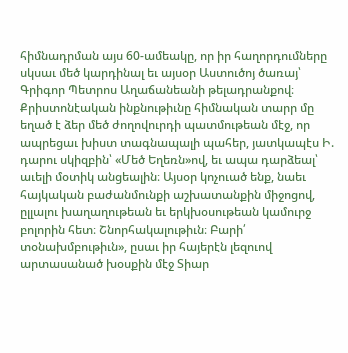հիմնադրման այս 60-ամեակը, որ իր հաղորդումները սկսաւ մեծ կարդինալ եւ այսօր Աստուծոյ ծառայ՝ Գրիգոր Պետրոս Աղաճանեանի թելադրանքով։ Քրիստոնէական ինքնութիւնը հիմնական տարր մը եղած է ձեր մեծ ժողովուրդի պատմութեան մէջ, որ ապրեցաւ խիստ տագնապալի պահեր, յատկապէս Ի. դարու սկիզբին՝ «Մեծ Եղեռն»ով, եւ ապա դարձեալ՝ աւելի մօտիկ անցեալին։ Այսօր կոչուած ենք, նաեւ հայկական բաժանմունքի աշխատանքին միջոցով, ըլլալու խաղաղութեան եւ երկխօսութեան կամուրջ բոլորին հետ։ Շնորհակալութիւն։ Բարի՛ տօնախմբութիւն», ըսաւ իր հայերէն լեզուով արտասանած խօսքին մէջ Տիար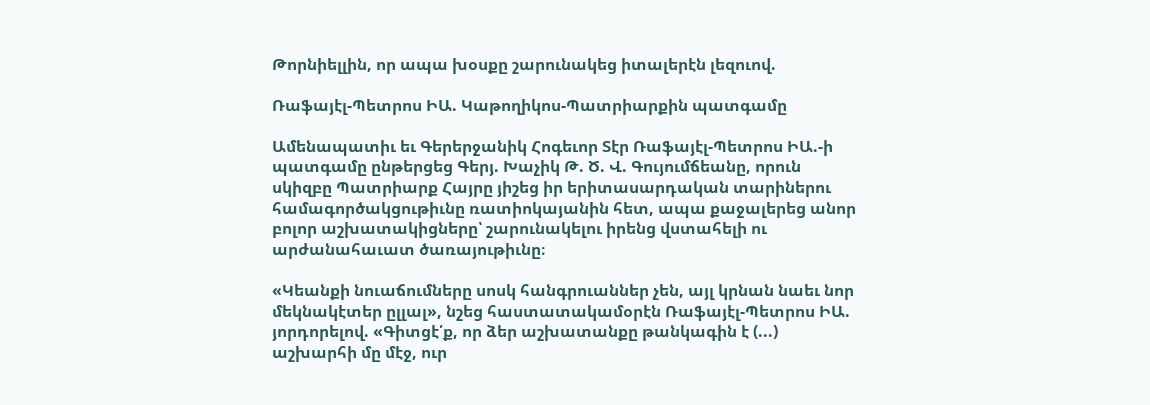Թորնիելլին, որ ապա խօսքը շարունակեց իտալերէն լեզուով.

Ռաֆայէլ-Պետրոս ԻԱ. Կաթողիկոս-Պատրիարքին պատգամը

Ամենապատիւ եւ Գերերջանիկ Հոգեւոր Տէր Ռաֆայէլ-Պետրոս ԻԱ.-ի պատգամը ընթերցեց Գերյ. Խաչիկ Թ. Ծ. Վ. Գույումճեանը, որուն սկիզբը Պատրիարք Հայրը յիշեց իր երիտասարդական տարիներու համագործակցութիւնը ռատիոկայանին հետ, ապա քաջալերեց անոր բոլոր աշխատակիցները՝ շարունակելու իրենց վստահելի ու արժանահաւատ ծառայութիւնը։

«Կեանքի նուաճումները սոսկ հանգրուաններ չեն, այլ կրնան նաեւ նոր մեկնակէտեր ըլլալ», նշեց հաստատակամօրէն Ռաֆայէլ-Պետրոս ԻԱ. յորդորելով. «Գիտցէ՛ք, որ ձեր աշխատանքը թանկագին է (...) աշխարհի մը մէջ, ուր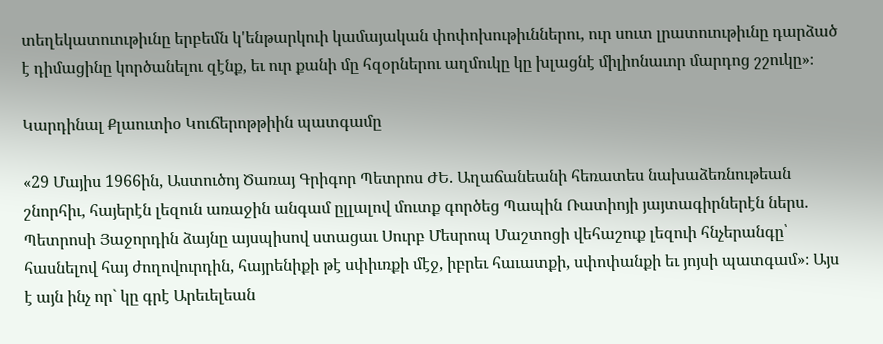տեղեկատուութիւնը երբեմն կ'ենթարկուի կամայական փոփոխութիւններու, ուր սուտ լրատուութիւնը դարձած է դիմացինը կործանելու զէնք, եւ ուր քանի մը հզօրներու աղմուկը կը խլացնէ միլիոնաւոր մարդոց շշուկը»։

Կարդինալ Քլաուտիօ Կուճերոթթիին պատգամը

«29 Մայիս 1966ին, Աստուծոյ Ծառայ Գրիգոր Պետրոս ԺԵ. Աղաճանեանի հեռատես նախաձեռնութեան շնորհիւ, հայերէն լեզուն առաջին անգամ ըլլալով մուտք գործեց Պապին Ռատիոյի յայտագիրներէն ներս. Պետրոսի Յաջորդին ձայնը այսպիսով ստացաւ Սուրբ Մեսրոպ Մաշտոցի վեհաշուք լեզուի հնչերանգը՝ հասնելով հայ ժողովուրդին, հայրենիքի թէ սփիւռքի մէջ, իբրեւ հաւատքի, սփոփանքի եւ յոյսի պատգամ»։ Այս է այն ինչ որ` կը գրէ Արեւելեան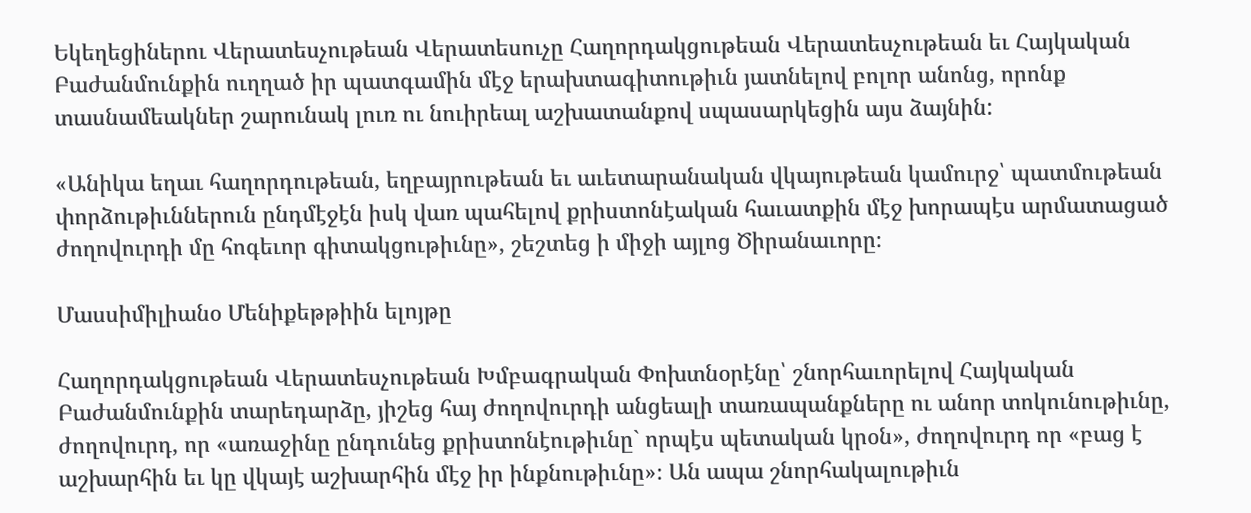Եկեղեցիներու Վերատեսչութեան Վերատեսուչը Հաղորդակցութեան Վերատեսչութեան եւ Հայկական Բաժանմունքին ուղղած իր պատգամին մէջ երախտագիտութիւն յատնելով բոլոր անոնց, որոնք տասնամեակներ շարունակ լուռ ու նուիրեալ աշխատանքով սպասարկեցին այս ձայնին:

«Անիկա եղաւ հաղորդութեան, եղբայրութեան եւ աւետարանական վկայութեան կամուրջ՝ պատմութեան փորձութիւններուն ընդմէջէն իսկ վառ պահելով քրիստոնէական հաւատքին մէջ խորապէս արմատացած ժողովուրդի մը հոգեւոր գիտակցութիւնը», շեշտեց ի միջի այլոց Ծիրանաւորը։

Մասսիմիլիանօ Մենիքեթթիին ելոյթը

Հաղորդակցութեան Վերատեսչութեան Խմբագրական Փոխտնօրէնը՝ շնորհաւորելով Հայկական Բաժանմունքին տարեդարձը, յիշեց հայ ժողովուրդի անցեալի տառապանքները ու անոր տոկունութիւնը, ժողովուրդ, որ «առաջինը ընդունեց քրիստոնէութիւնը` որպէս պետական կրօն», ժողովուրդ որ «բաց է աշխարհին եւ կը վկայէ աշխարհին մէջ իր ինքնութիւնը»։ Ան ապա շնորհակալութիւն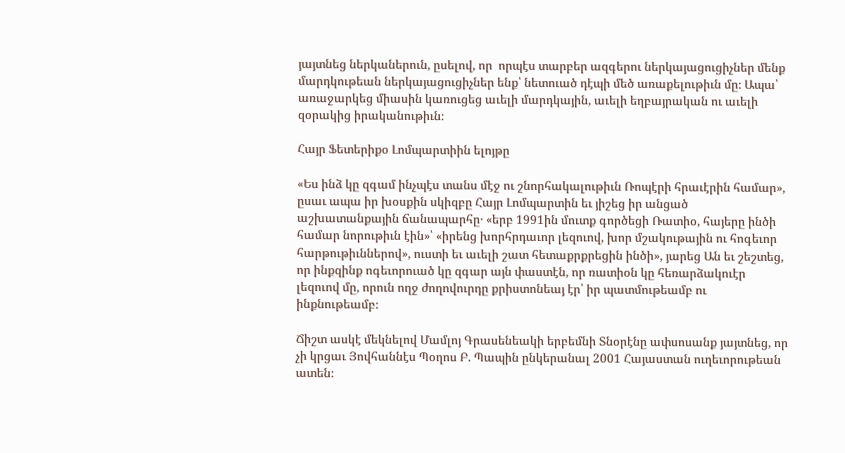յայտնեց ներկաներուն, ըսելով, որ  որպէս տարբեր ազգերու ներկայացուցիչներ մենք մարդկութեան ներկայացուցիչներ ենք՝ նետուած դէպի մեծ առաքելութիւն մը։ Ապա՝ առաջարկեց միասին կառուցեց աւելի մարդկային, աւելի եղբայրական ու աւելի զօրակից իրականութիւն։

Հայր Ֆետերիքօ Լոմպարտիին ելոյթը

«Ես ինձ կը զգամ ինչպէս տանս մէջ ու շնորհակալութիւն Ռոպէրի հրաւէրին համար», ըսաւ ապա իր խօսքին սկիզբը Հայր Լոմպարտին եւ յիշեց իր անցած աշխատանքային ճանապարհը․ «երբ 1991ին մուտք գործեցի Ռատիօ, հայերը ինծի համար նորութիւն էին»՝ «իրենց խորհրդաւոր լեզուով, խոր մշակութային ու հոգեւոր հարթութիւններով», ուստի եւ աւելի շատ հետաքրքրեցին ինծի», յարեց Ան եւ շեշտեց, որ ինքզինք ոգեւորուած կը զգար այն փաստէն, որ ռատիօն կը հեռարձակուէր լեզուով մը, որուն ողջ ժողովուրդը քրիստոնեայ էր՝ իր պատմութեամբ ու ինքնութեամբ։

Ճիշտ ասկէ մեկնելով Մամլոյ Գրասենեակի երբեմնի Տնօրէնը ափսոսանք յայտնեց, որ չի կրցաւ Յովհաննէս Պօղոս Բ. Պապին ընկերանալ 2001 Հայաստան ուղեւորութեան ատեն։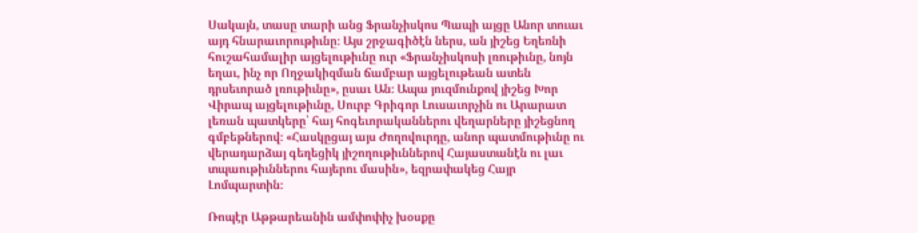Սակայն, տասը տարի անց Ֆրանչիսկոս Պապի այցը Անոր տուաւ այդ հնարաւորութիւնը։ Այս շրջագիծէն ներս, ան յիշեց Եղեռնի հուշահամալիր այցելութիւնը ուր «Ֆրանչիսկոսի լռութիւնը, նոյն եղաւ, ինչ որ Ողջակիզման ճամբար այցելութեան ատեն դրսեւորած լռութիւնը», ըսաւ Ան։ Ապա յուզմունքով յիշեց Խոր Վիրապ այցելութիւնը, Սուրբ Գրիգոր Լուսաւորչին ու Արարատ լեռան պատկերը՝ հայ հոգեւորականներու վեղարները յիշեցնող գմբեթներով։ «Հասկըցայ այս Ժողովուրդը, անոր պատմութիւնը ու վերադարձայ գեղեցիկ յիշողութիւններով Հայաստանէն ու լաւ տպաութիւններու հայերու մասին», եզրափակեց Հայր Լոմպարտին։

Ռոպէր Աթթարեանին ամփոփիչ խօսքը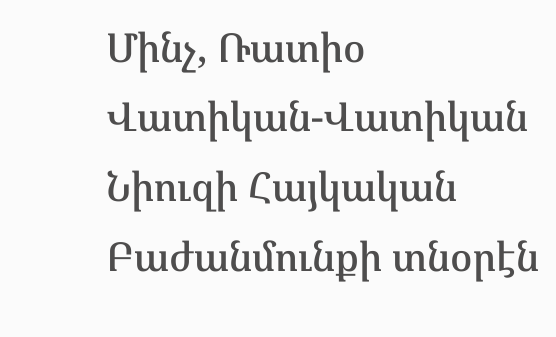Մինչ, Ռատիօ Վատիկան-Վատիկան Նիուզի Հայկական Բաժանմունքի տնօրէն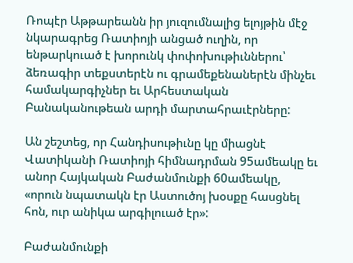Ռոպէր Աթթարեանն իր յուզումնալից ելոյթին մէջ նկարագրեց Ռատիոյի անցած ուղին, որ ենթարկուած է խորունկ փոփոխութիւններու՝ ձեռագիր տեքստերէն ու գրամեքենաներէն մինչեւ համակարգիչներ եւ Արհեստական Բանականութեան արդի մարտահրաւէրները:

Ան շեշտեց, որ Հանդիսութիւնը կը միացնէ Վատիկանի Ռատիոյի հիմնադրման 95ամեակը եւ անոր Հայկական Բաժանմունքի 60ամեակը, «որուն նպատակն էր Աստուծոյ խօսքը հասցնել հոն, ուր անիկա արգիլուած էր»:

Բաժանմունքի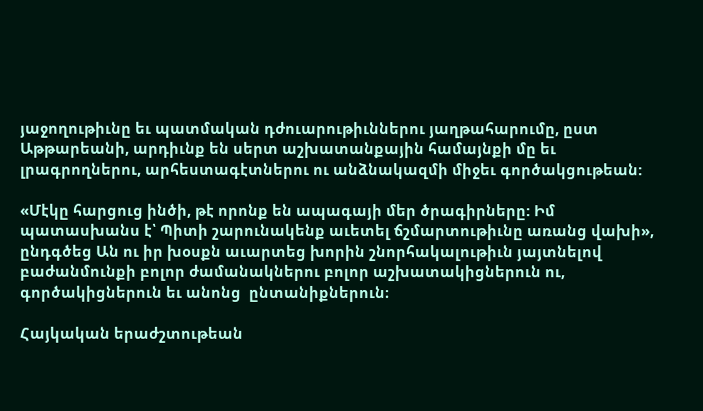յաջողութիւնը եւ պատմական դժուարութիւններու յաղթահարումը, ըստ Աթթարեանի, արդիւնք են սերտ աշխատանքային համայնքի մը եւ լրագրողներու, արհեստագէտներու ու անձնակազմի միջեւ գործակցութեան:

«Մէկը հարցուց ինծի, թէ որոնք են ապագայի մեր ծրագիրները: Իմ պատասխանս է՝ Պիտի շարունակենք աւետել ճշմարտութիւնը առանց վախի», ընդգծեց Ան ու իր խօսքն աւարտեց խորին շնորհակալութիւն յայտնելով բաժանմունքի բոլոր ժամանակներու բոլոր աշխատակիցներուն ու, գործակիցներուն եւ անոնց  ընտանիքներուն։

Հայկական երաժշտութեան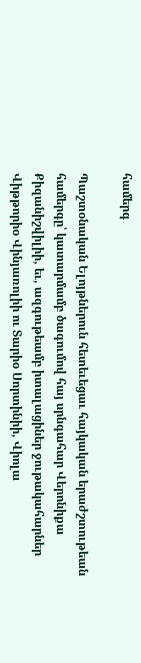համերգ

Պաշտօնական Ելոյթներուն հետեւեցաւ հայկական երաժշտութեան համերգը՝ կատարմամբ ծագումով հայ սրնգահար Վերոնիքա Քիզանիշվիլիի, եւ, ազգութեամբ իտալացիներ ջութակահարներ Վիթթորիօ Վինյառոլիի ու Տարիօ Սորտինիի, Վիոլա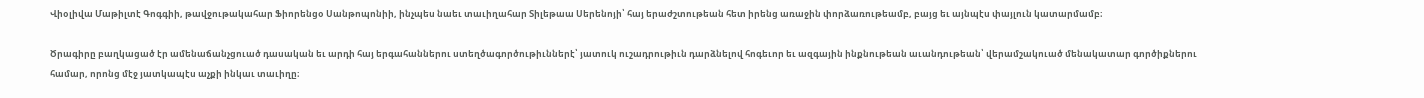Վիօլիվա Մաթիլտէ Գոգգիի, թավջութակահար Ֆիորենցօ Սանթոպոնիի, ինչպես նաեւ տաւիղահար Տիլեթաա Սերենոյի՝ հայ երաժշտութեան հետ իրենց առաջին փորձառութեամբ, բայց եւ այնպէս փայլուն կատարմամբ։

Ծրագիրը բաղկացած էր ամենաճանչցուած դասական եւ արդի հայ երգահաններու ստեղծագործութիւններէ՝ յատուկ ուշադրութիւն դարձնելով հոգեւոր եւ ազգային ինքնութեան աւանդութեան՝ վերամշակուած մենակատար գործիքներու համար, որոնց մէջ յատկապէս աչքի ինկաւ տաւիղը։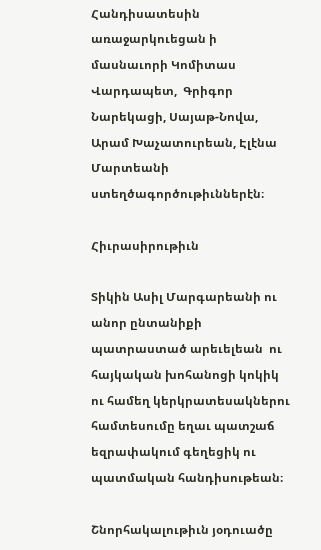Հանդիսատեսին առաջարկուեցան ի մասնաւորի Կոմիտաս Վարդապետ,  Գրիգոր Նարեկացի, Սայաթ-Նովա, Արամ Խաչատուրեան, Էլէնա Մարտեանի ստեղծագործութիւններէն։

Հիւրասիրութիւն

Տիկին Ասիլ Մարգարեանի ու անոր ընտանիքի պատրաստած արեւելեան  ու հայկական խոհանոցի կոկիկ ու համեղ կերկրատեսակներու համտեսումը եղաւ պատշաճ եզրափակում գեղեցիկ ու պատմական հանդիսութեան։

Շնորհակալութիւն յօդուածը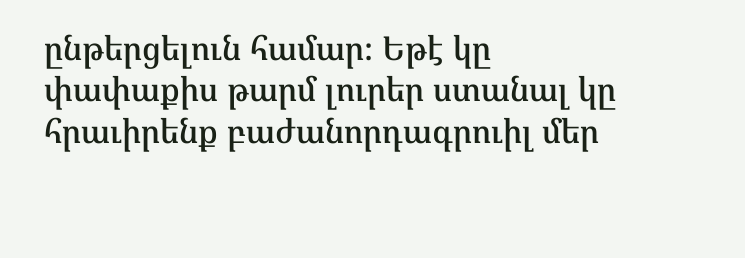ընթերցելուն համար։ Եթէ կը փափաքիս թարմ լուրեր ստանալ կը հրաւիրենք բաժանորդագրուիլ մեր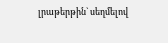լրաթերթին` սեղմելով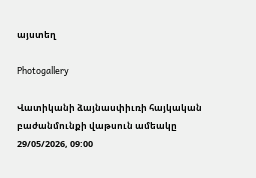այստեղ

Photogallery

Վատիկանի ձայնասփիւռի հայկական բաժանմունքի վաթսուն ամեակը
29/05/2026, 09:00